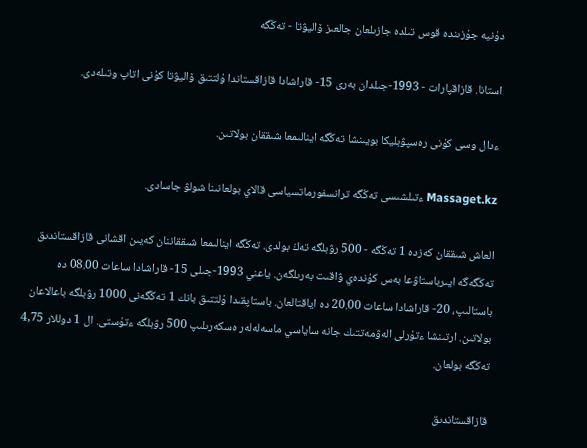دۇنيە جۇزىندە قوس تىلدە جازىلعان جالعىز ۆاليۋتا - تەڭگە

استانا. قازاقپارات - 1993-جىلدان بەرى 15- قاراشادا قازاقستاندا ۇلتتىق ۆاليۋتا كۇنى اتاپ وتىلەدى.

ءدال وسى كۇنى رەسپۋبليكا بويىنشا تەڭگە اينالىمعا شىققان بولاتىن.

Massaget.kz ءتىلشىسى تەڭگە ترانسفورماتسياسى قالاي بولعانىنا شولۋ جاسادى.

العاش شىققان كەزدە 1 تەڭگە - 500 رۋبلگە تەڭ بولدى. تەڭگە اينالىمعا شىققاننان كەيىن اقشانى قازاقستاندىق تەڭگەگە ايىرباستاۋعا بەس كۇندەي ۋاقىت بەرىلگەن. ياعني 1993-جىلى 15- قاراشادا ساعات 08.00 دە باستالىپ، 20- قاراشادا ساعات 20.00 دە اياقتالعان. باستاپقىدا ۇلتتىق بانك 1 تەڭگەنى 1000 رۋبلگە باعالاعان بولاتىن. ارتىنشا ءتۇرلى الەۋمەتتىك جانە ساياسي ماسەلەلەر ەسكەرىلىپ 500 رۋبلگە ءتۇستى. ال 1 دوللار 4,75 تەڭگە بولعان.

قازاقستاندىق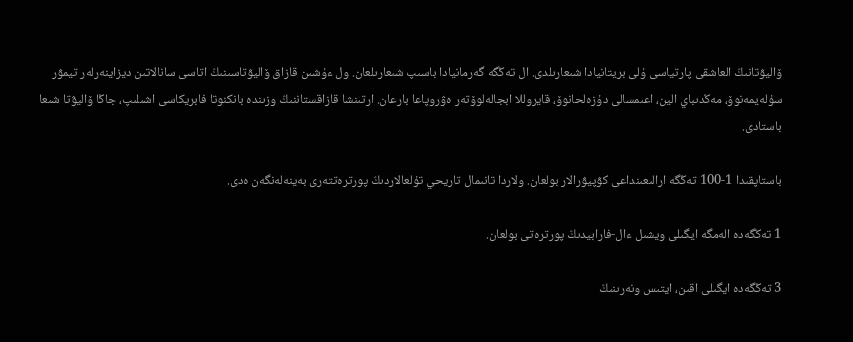ۆاليۋتانىڭ العاشقى پارتياسى ۇلى بريتانيادا شىعارىلدى. ال تەڭگە گەرمانيادا باسىپ شىعارىلعان. ول ءۇشىن قازاق ۆاليۋتاسىنىڭ اتاسى سانالاتىن ديزاينەرلەر تيمۋر سۇلەيمەنوۆ، مەڭدىباي الين، اعىمسالى دۇزەلحانوۆ، قايروللا ابجالەلوۆتەر ەۋروپاعا بارعان. ارتىنشا قازاقستاننىڭ وزىندە بانكنوتا فابريكاسى اشىلىپ، جاڭا ۆاليۋتا شىعا باستادى.

باستاپقىدا 1-100 تەڭگە ارالىعىنداعى كۋپيۋرالار بولعان. ولاردا تانىمال تاريحي تۇلعالاردىڭ پورترەتتەرى بەينەلەنگەن ەدى.

1 تەڭگەدە الەمگە ايگىلى ويشىل ءال-فارابيدىڭ پورترەتى بولعان.

3 تەڭگەدە ايگىلى اقىن، ايتىس ونەرىنىڭ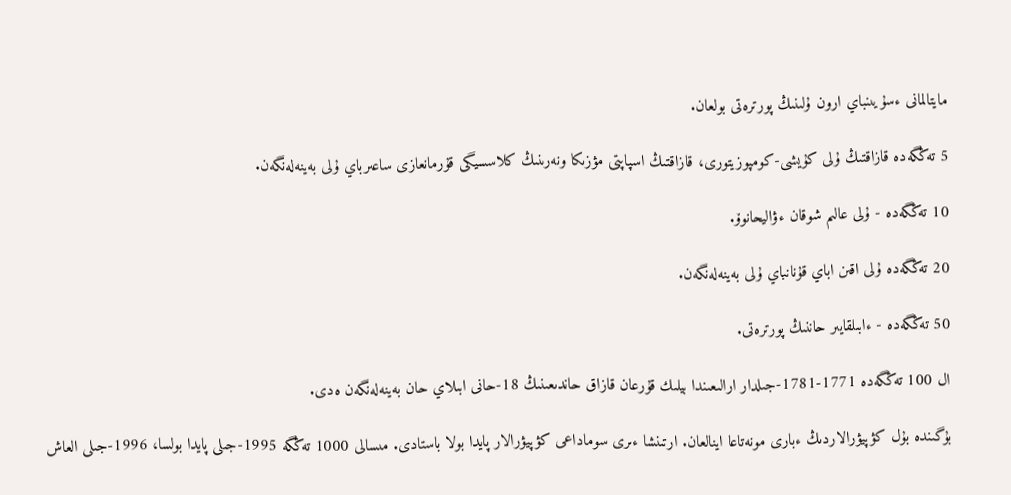مايتالمانى ءسۇيىنباي ارون ۇلىنىڭ پورترەتى بولعان.

5 تەڭگەدە قازاقتىڭ ۇلى كۇيشى-كومپوزيتورى، قازاقتىڭ اسپاپتى مۋزىكا ونەرىنىڭ كلاسسيگى قۇرمانعازى ساعىرباي ۇلى بەينەلەنگەن.

10 تەڭگەدە - ۇلى عالىم شوقان ءۋاليحانوۆ.

20 تەڭگەدە ۇلى اقىن اباي قۇنانباي ۇلى بەينەلەنگەن.

50 تەڭگەدە - ءابىلقايىر حاننىڭ پورترەتى.

ال 100 تەڭگەدە 1771-1781-جىلدار ارالىعىندا بيلىك قۇرعان قازاق حاندىعىنىڭ 18-حانى ابىلاي حان بەينەلەنگەن ەدى.

بۇگىندە بۇل كۋپيۋرالاردىڭ ءبارى مونەتاعا اينالعان. ارتىنشا ءىرى سوماداعى كۋپيۋرالار پايدا بولا باستادى. مىسالى 1000 تەڭگە 1995-جىلى پايدا بولسا، 1996-جىلى العاش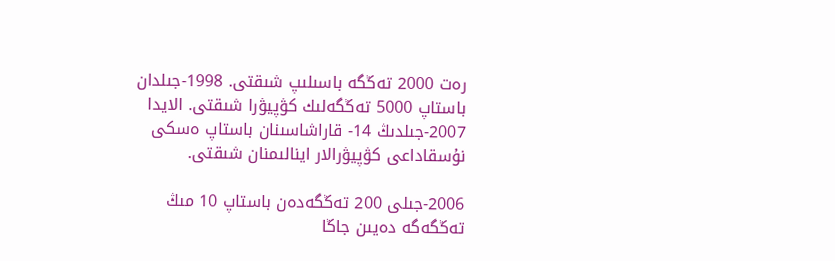رەت 2000 تەڭگە باسىلىپ شىقتى. 1998-جىلدان باستاپ 5000 تەڭگەلىك كۋپيۋرا شىقتى. الايدا 2007-جىلدىڭ 14- قاراشاسىنان باستاپ ەسكى نۇسقاداعى كۋپيۋرالار اينالىمنان شىقتى.

2006-جىلى 200 تەڭگەدەن باستاپ 10 مىڭ تەڭگەگە دەيىن جاڭا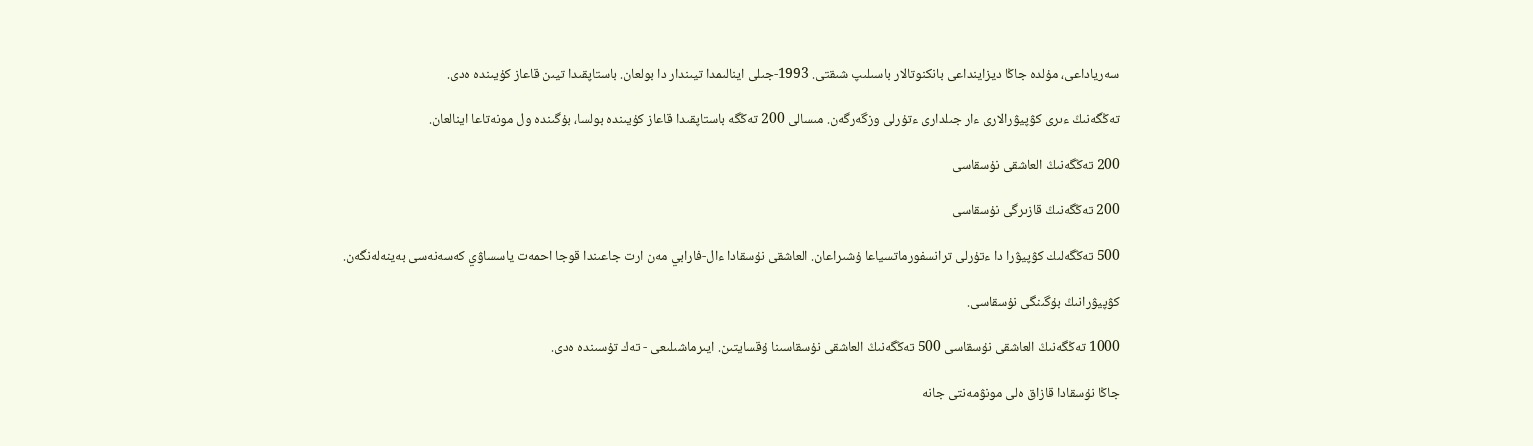سەرياداعى، مۇلدە جاڭا ديزاينداعى بانكنوتالار باسىلىپ شىقتى. 1993-جىلى اينالىمدا تيىندار دا بولعان. باستاپقىدا تيىن قاعاز كۇيىندە ەدى.

تەڭگەنىڭ ءىرى كۋپيۋرالارى ءار جىلدارى ءتۇرلى وزگەرگەن. مىسالى 200 تەڭگە باستاپقىدا قاعاز كۇيىندە بولسا، بۇگىندە ول مونەتاعا اينالعان.

200 تەڭگەنىڭ العاشقى نۇسقاسى

200 تەڭگەنىڭ قازىرگى نۇسقاسى

500 تەڭگەلىك كۋپيۋرا دا ءتۇرلى ترانسفورماتسياعا ۇشىراعان. العاشقى نۇسقادا ءال-فارابي مەن ارت جاعىندا قوجا احمەت ياسساۋي كەسەنەسى بەينەلەنگەن.

كۋپيۋرانىڭ بۇگىنگى نۇسقاسى.

1000 تەڭگەنىڭ العاشقى نۇسقاسى 500 تەڭگەنىڭ العاشقى نۇسقاسىنا ۇقسايتىن. ايىرماشىلىعى - تەك تۇسىندە ەدى.

جاڭا نۇسقادا قازاق ەلى مونۋمەنتى جانە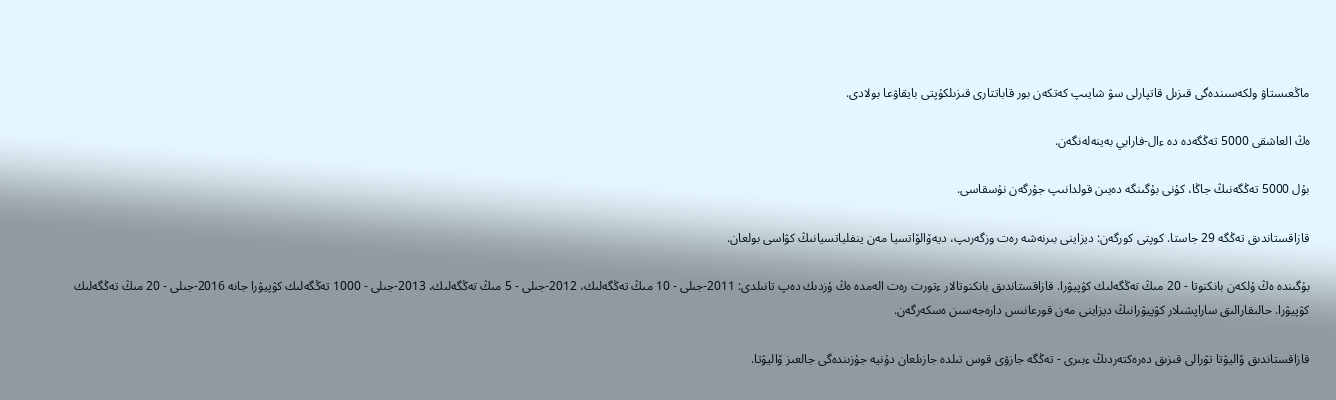ماڭعىستاۋ ولكەسىندەگى قىزىل قاتپارلى سۋ شايىپ كەتكەن بور قاباتتارى قىزىلكۇپتى بايقاۋعا بولادى.

ەڭ العاشقى 5000 تەڭگەدە دە ءال-فارابي بەينەلەنگەن.

بۇل 5000 تەڭگەنىڭ جاڭا، كۇنى بۇگىنگە دەيىن قولدانىپ جۇرگەن نۇسقاسى.

قازاقستاندىق تەڭگە 29 جاستا. كوپتى كورگەن: ديزاينى بىرنەشە رەت وزگەرىپ، ديەۆالۆاتسيا مەن ينفلياتسيانىڭ كۋاسى بولعان.

بۇگىندە ەڭ ۇلكەن بانكنوتا - 20 مىڭ تەڭگەلىك كۋپيۋرا. قازاقستاندىق بانكنوتالار ءتورت رەت الەمدە ەڭ ۇزدىك دەپ تانىلدى: 2011-جىلى - 10 مىڭ تەڭگەلىك، 2012-جىلى - 5 مىڭ تەڭگەلىك، 2013-جىلى - 1000 تەڭگەلىك كۋپيۋرا جانە 2016-جىلى - 20 مىڭ تەڭگەلىك كۋپيۋرا. حالىقارالىق ساراپشىلار كۋپيۋرانىڭ ديزاينى مەن قورعانىس دارەجەسىن ەسكەرگەن.

قازاقستاندىق ۆاليۋتا تۋرالى قىزىق دەرەكتەردىڭ ءبىرى - تەڭگە جازۋى قوس تىلدە جازىلعان دۇنيە جۇزىندەگى جالعىز ۆاليۋتا.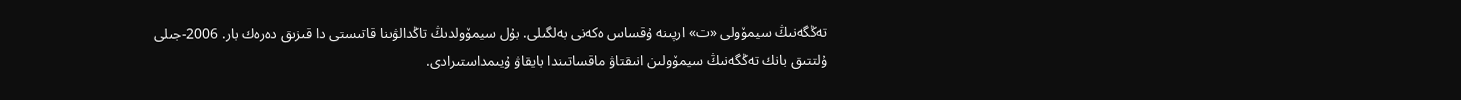تەڭگەنىڭ سيمۆولى «ت» ارپىنە ۇقساس ەكەنى بەلگىلى. بۇل سيمۆولدىڭ تاڭدالۋىنا قاتىستى دا قىزىق دەرەك بار. 2006-جىلى ۇلتتىق بانك تەڭگەنىڭ سيمۆولىن انىقتاۋ ماقساتىندا بايقاۋ ۇيىمداستىرادى.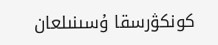كونكۋرسقا ۇسىنىلعان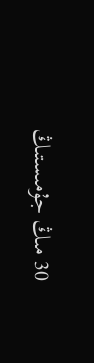30 مىڭ جۇمىستىڭ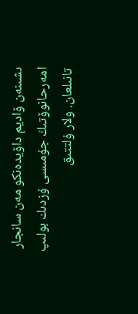ىشىنەن ۆاديم داۆيدەنكو مەن سانجار امەرحانوۆتىڭ جۇمىسى ۇزدىك بولىپ تانىلعان. ولار ۇلتتىق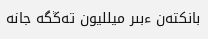بانكتەن ءبىر ميلليون تەڭگە جانە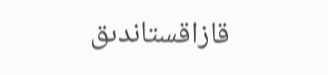قازاقستاندىق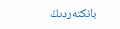بانكتەردىڭ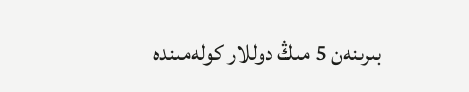بىرىنەن 5 مىڭ دوللار كولەمىندە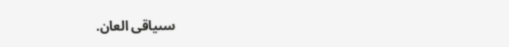سىياقى العان.